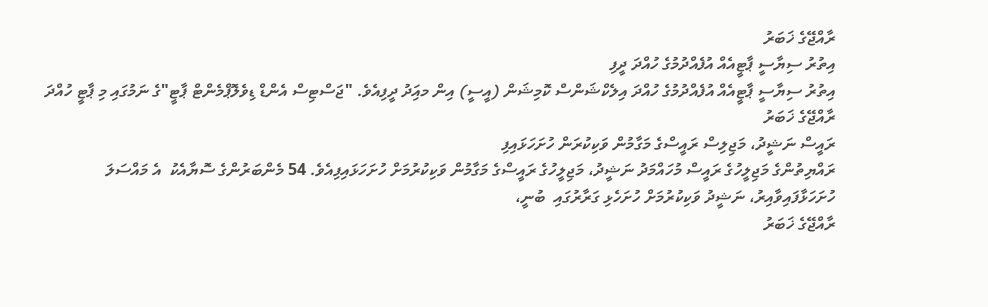ރާއްޖޭގެ ޚަބަރު
އިތުރު ސިޔާސީ ޕާޓީއެއް އުފެއްދުމުގެ ހުއްދަ ދީފި
އިތުރު ސިޔާސީ ޕާޓީއެއް އުފެއްދުމުގެ ހުއްދަ އިލެކްޝަންސް ކޮމިޝަން (އީސީ) އިން މއިަދު ދީފިއެވެ. "ޖަސްޓިސް އެންޑް ޑިވެލޮޕްމެންޓް ޕާޓީ"ގެ ނަމުގައި މި ޕާޓީ ހުއްދަ
ރާއްޖޭގެ ޚަބަރު
ރައީސް ނަޝީދު، މަޖިލިސް ރައީސްގެ މަގާމުން ވަކިކުރަން ހުށަހަޅައިފި
ރައްޔިތުންގެ މަޖިލީހުގެ ރައީސް މުހައްމަދު ނަޝީދު، މަޖިލީހުގެ ރައީސްގެ މަގާމުން ވަކިކުރުމަށް ހުށަހަޅައިފިއެވެ. 54 މެންބަރުންގެ ސޮޔާއެކު  އެ މައްސަލަ ހުށަހަޅާފައިވާއިރު، ނަޝީދު ވަކިކުރުމަށް ހުށަހެޅި ގަރާރުގައި  ބުނީ،
ރާއްޖޭގެ ޚަބަރު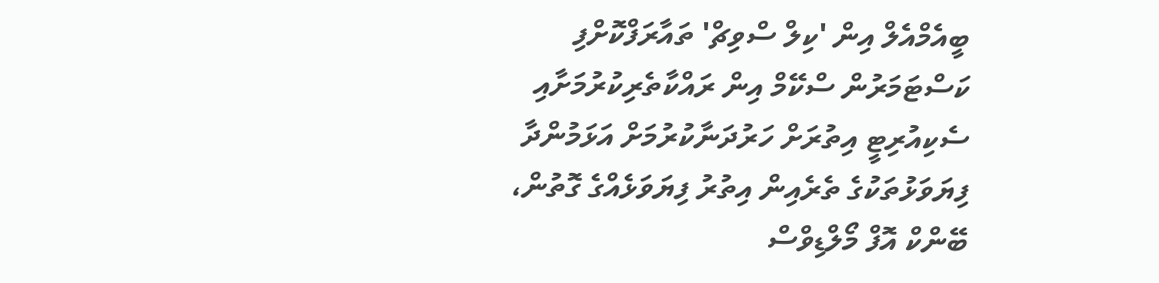ބީއެމްއެލް އިން 'ކިލް ސްވިޗް' ތައާރަފްކޮށްފި
ކަސްޓަމަރުން ސްކޭމް އިން ރައްކާތެރިކުރުމަށާއި ސެކިއުރިޓީ އިތުރަށް ހަރުދަނާކުރުމަށް އަޅަމުންދާ ފިޔަވަޅުތަކުގެ ތެރެއިން އިތުރު ފިޔަވަޅެއްގެ ގޮތުން، ބޭންކް އޮފް މޯލްޑިވްސް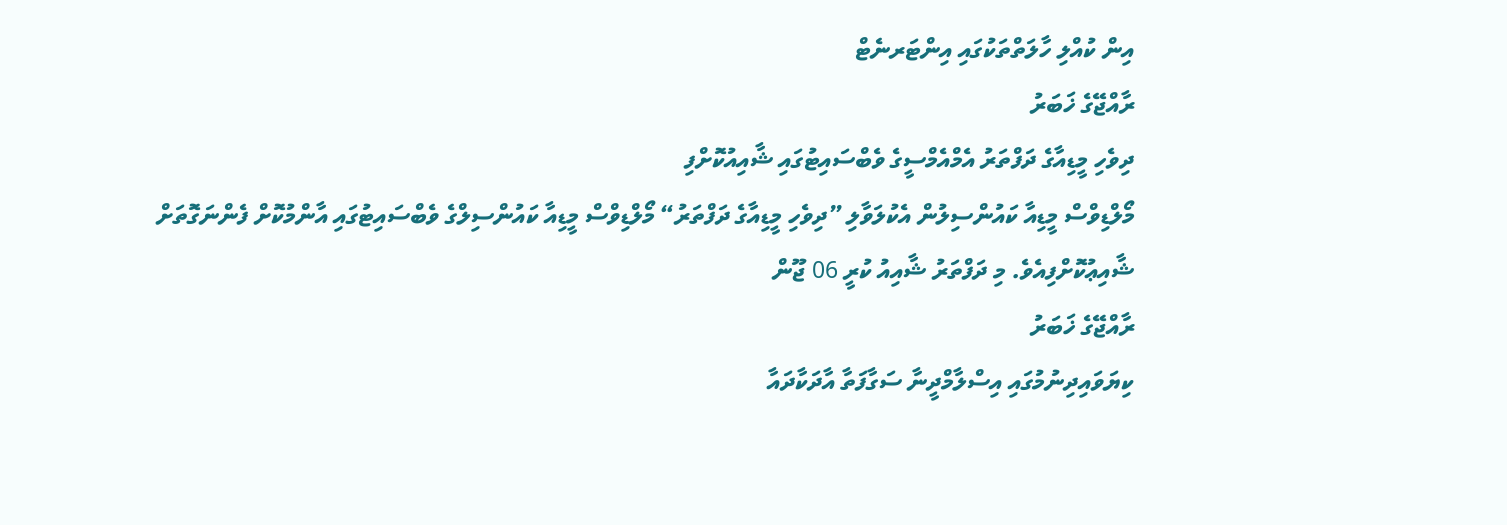އިން ކުއްލި ހާލަތްތަކުގައި އިންޓަރނެޓް
ރާއްޖޭގެ ޚަބަރު
ދިވެހި މީޑިއާގެ ދަފްތަރު އެމްއެމްސީގެ ވެބްސައިޓުގައި ޝާއިއުކޮށްފި
މޯލްޑިވްސް މީޑިއާ ކައުންސިލުން އެކުލަވާލި ”ދިވެހި މީޑިއާގެ ދަފްތަރު“ މޯލްޑިވްސް މީޑިއާ ކައުންސިލްގެ ވެބްސައިޓުގައި އާންމުކޮށް ފެންނަގޮތަށް ޝާއިޢުކޮށްފިއެވެ. މި ދަފްތަރު ޝާއިއު ކުރީ 06 ޖޫން
ރާއްޖޭގެ ޚަބަރު
ކިޔަވައިދިނުމުގައި އިސްލާމްދީނާ ސަގާފަތާ އާދަކާދައާ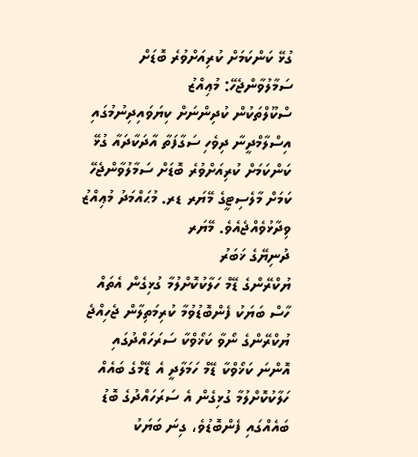ގުޅޭ ކަންކަމަށް ކުރިއަށްވުރެ ބޮޑަށް ސަމާލުވާންޖެހޭ: މުޢިއްޒު
ސްކޫލްތަކުން ކުދިންނަށް ކިޔަވައިދިނުމުގައި އިސްލާމްދީނާ ދިވެހި ސަގާފަތާ އާދަކާދައާ ގުޅޭ ކަންކަމަށް ކުރިއަށްވުރެ ބޮޑަށް ސަމާލުވާންޖެހޭ ކަމަށް މާލެސިޓީގެ މޭޔަރ ޑރ. މުޙައްމަދު މުޢިއްޒު ވިދާޅުވެއްޖެއެވެ. މޭޔަރ
ދުނިޔޭގެ ޚަބަރު
ޔުކްރޭންގެ ޑޭމް ހަލާކުކޮށްލުމާ ގުޅިގެން އެތައް ހާސް ބަޔަކު ފެންބޮޑުވުމާ ކުރިމަތިލާން ޖެހިއްޖެ
ޔުކްރޭންގެ ނޯވާ ކަޚޯވްކާ ސަރަހައްދުގައި އޮންނަ ކަޚޯވްކާ ޑޭމް ހަމަލާދީ އެ ޑޭމްގެ ބައެއް ހަލާކުކޮށްލުމާ ގުޅިގެން އެ ސަރަހައްދުގެ ބޮޑު ބައެއްގައި ފެންބޮޑުވެ، ގިނަ ބަޔަކު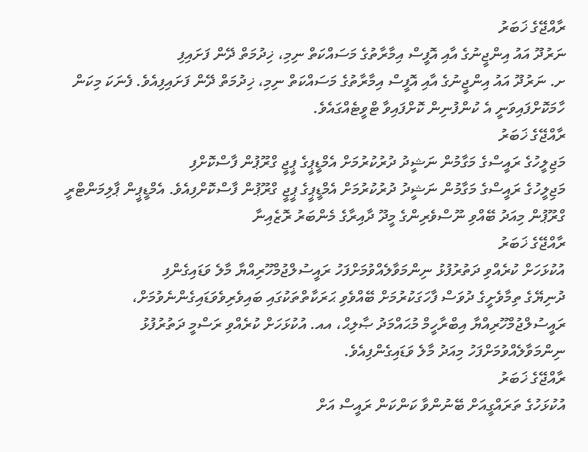ރާއްޖޭގެ ޚަބަރު
ނަރުދޫ އައު އިންޖީނުގެ އާއި އޮފީސް އިމާރާތުގެ މަސައްކަތް ނިމި، ޚިދުމަތް ދޭން ފަށައިފި
ށ. ނަރުދޫ އައު އިންޖީނުގެ އާއި އޮފީސް އިމާރާތުގެ މަސައްކަތް ނިމި، ޚިދުމަތް ދޭން ފަށައިފިއެވެ. ފެނަކަ މިކަން ހާމަކޮށްފައިވަނީ އެ ކުންފުނިން ކޮށްފައިވާ ޓްވީޓެއްގައެވެ.
ރާއްޖޭގެ ޚަބަރު
މަޖިލީހުގެ ރައީސްގެ މަގާމުން ނަޝީދު ދުރުކުރުމަށް އެމްޑީޕީގެ ޕީޖީ ގްރޫޕުން ފާސްކޮށްފި
މަޖިލީހުގެ ރައީސްގެ މަގާމުން ނަޝީދު ދުރުކުރުމަށް އެމްޑީޕީގެ ޕީޖީ ގްރޫޕުން ފާސްކޮށްފިއެވެ. އެމްޑީޕީން ޕާލިމަންޓްރީ ގްރޫޕުން މިއަދު ބޭއްވި ނޫސްވެރިންގެ މީދޫ ދާއިރާގެ މެންބަރު ރޮޒެއިނާ
ރާއްޖޭގެ ޚަބަރު
އުކުޅަހަށް ކުރެއްވި ދަތުރުފުޅު ނިންމަވާލެއްވުމަށްފަހު ރައީސުލްޖުމްހޫރިއްޔާ މާލެ ވަޑައިގެންފި
ދުނިޔޭގެ ތިމާވެށީގެ ދުވަސް ފާހަގަކުރުމަށް ބޭއްވެވި ޙަރަކާތްތަކުގައި ބައިވެރިވެވަޑައިގެންނެވުމަށް، ރައީސުލްޖުމްހޫރިއްޔާ އިބްރާހީމް މުޙައްމަދު ޞާލިޙް، އއ. އުކުޅަހަށް ކުރެއްވި ރަސްމީ ދަތުރުފުޅު ނިންމަވާލެއްވުމަށްފަހު މިއަދު މާލެ ވަޑައިގެންފިއެވެ.
ރާއްޖޭގެ ޚަބަރު
އުކުޅަހުގެ ތަރައްގީއަށް ބޭނުންވާ ކަންކަން ރައީސް އަށް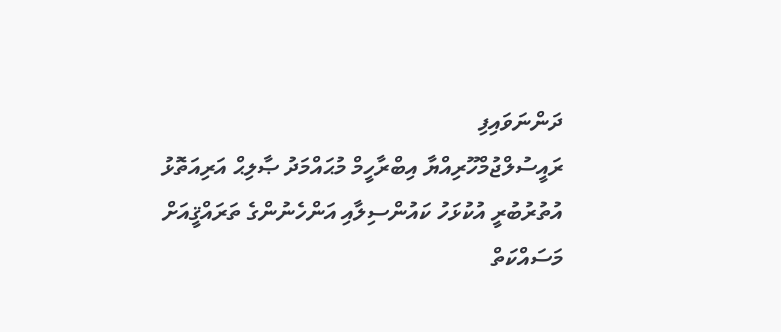ދަންނަވައިފި
ރައީސުލްޖުމްހޫރިއްޔާ އިބްރާހީމް މުޙައްމަދު ޞާލިޙް އަރިއަތޮޅު އުތުރުބުރީ އުކުޅަހު ކައުންސިލާއި އަންހެނުންގެ ތަރައްޤީއަށް މަސައްކަތް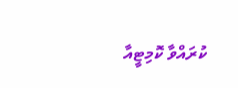ކުރައްވާ ކޮމިޓީއާ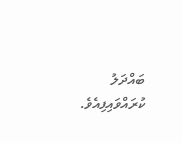ބައްދަލު ކުރައްވައިފިއެވެ.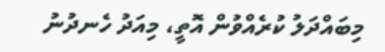މިބައްދަލު ކުރެއްވުން އޮތީ، މިއަދު ހެނދުނު